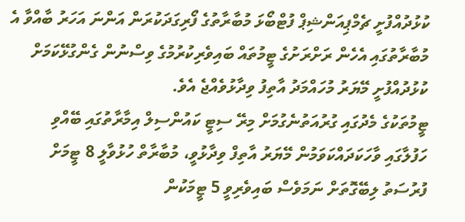ކުޅުދުއްފުށީ ޗެމްޕިއަންޝިޕް ފުޓްބޯޅަ މުބާރާތުގެ ފޯރިގަދަކުރަން އަންނަ އަހަރު ބާއްވާ އެ މުބާރާތުގައި އެހެން ރަށްރަށުގެ ޓީމުތައް ބައިވެރިކުރުމުގެ ވިސްނުން ގެންގުޅޭކަމަށް ކުޅުދުއްފުށީ މޭޔަރު މުހައްމަދު އާތިފު ވިދާޅުވެއްޖެ އެވެ.
ޓީމުތަކުގެ މެދުގައި ގުރުއަތުނެގުމަށް މިރޭ ސިޓީ ކައުންސިލް އިމާރާތުގައި ބޭއްވި ހަފުލާގައި ވާހަކަދައްކަވަމުން މޭޔަރު އާތިފް ވިދާޅުވީ، މުބާރާތް ހުޅުވާލީ 8 ޓީމަށް ފުރުސަތު ލިބޭގޮތަށް ނަމަވެސް ބައިވެރިވީ 5 ޓީމަކުން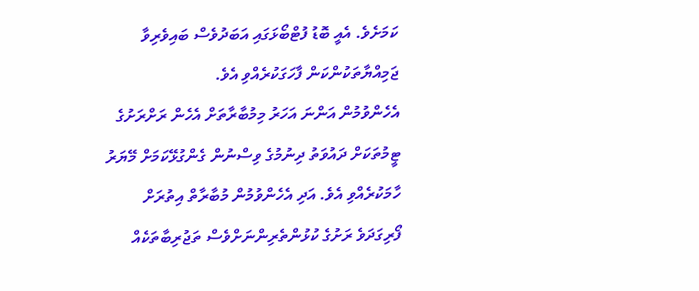ކަމަށެވެ. އެއީ ބޮޑު ފުޓްބޯޅަގައި އަބަދުވެސް ބައިވެރިވާ ޖަމިއްޔާތަކުންކަން ފާހަގަކުރެއްވި އެވެ.
އެހެންވުމުން އަންނަ އަހަރު މިމުބާރާތަށް އެހެން ރަށްރަށުގެ ޓީމުތަކަށް ދައުވަތު ދިނުމުގެ ވިސްނުން ގެންގުޅޭކަމަށް މޭޔަރު ހާމަކުރެއްވި އެވެ. އަދި އެހެންވުމުން މުބާރާތް އިތުރަށް ފޯރިގަދަވެ ރަށުގެ ކުޅުންތެރިންނަށްވެސް ތަޖުރިބާތަކެއް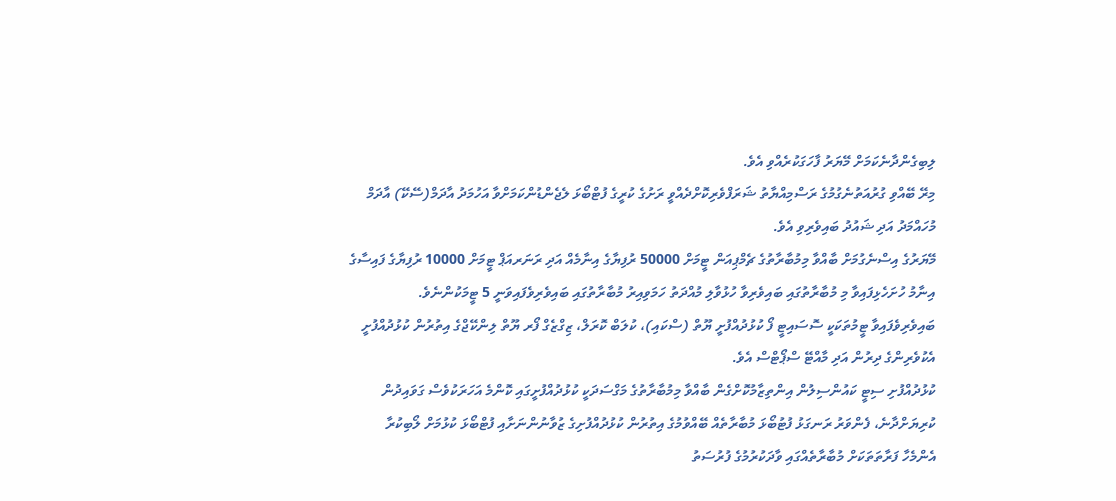ލިބިގެންދާނެކަމަށް މޭޔަރު ފާހަގަކުރެއްވި އެވެ.
މިރޭ ބޭއްވި ގުރުއަތުނެގުމުގެ ރަސްމިއްޔާތު ޝަރަފްވެރިކޮށްދެއްވީ ރަށުގެ ކުރީގެ ފުޓްބޯޅަ ލެޖެންޑުންކަމަށްވާ އަހުމަދު އާދަމް(ސޭކޭ) އާދަމް މުހައްމަދު އަދި ޝައުދު ބައިވެރިވި އެވެ.
މޭޔަރުގެ އިސްނެގުމަށް ބާއްވާ މިމުބާރާތުގެ ޗެމްޕިއަން ޓީމަށް 50000 ރުފިޔާގެ އިނާމެއް އަދި ރަނަރއަޕް ޓީމަށް 10000 ރުފިޔާގެ ފައިސާގެ އިނާމު ހުށަހެޅިފައިވާ މި މުބާރާތުގައި ބައިވެރިވާ ހުޅުވާލި މުއްދަތު ހަމަވިއިރު މުބާރާތުގައި ބައިވެރިވެފައިވަނީ 5 ޓީމަކުންނެވެ.
ބައިވެރިވެފައިވާ ޓީމުތަކަކީ ސޮސައިޓީ ފޯ ކުޅުދުއްފުށީ ޔޫތް (ސްކައި)، ކުލަބް ކޮރަލް، ޒިގްޒެގް ފޯރ ޔޫތް ލިންކޭޖްގެ އިތުރުން ކުޅުދުއްފުށީ އެކުވެރިންގެ ދިރުން އަދި މާއްޓޭ ސްޕޯޓްސް އެވެ.
ކުޅުދުއްފުށި ސިޓީ ކައުންސިލުން އިންތިޒާމުކޮށްގެން ބާއްވާ މިމުބާރާތުގެ މަގްސަދަކީ ކުޅުދުއްފުށީގައި ކޮންމެ އަހަރަކުވެސް ގަވައިދުން ކުރިޔަށްދާނެ، ފެންވަރު ރަނގަޅު ފުޓުބޯޅަ މުބާރާތެއް ބޭއްވުމުގެ އިތުރުން ކުޅުދުއްފުށިގެ ޒުވާނުންނަށާއި ފުޓްބޯޅަ ކުޅުމަށް ލޯބިކުރާ އެންމެހާ ފަރާތަތަކަށް މުބާރާތެއްގައި ވާދަކުރުމުގެ ފުރުސަތު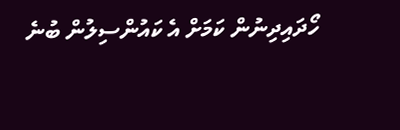ހޯދައިދިނުން ކަމަށް އެ ކައުންސިލުން ބުނެ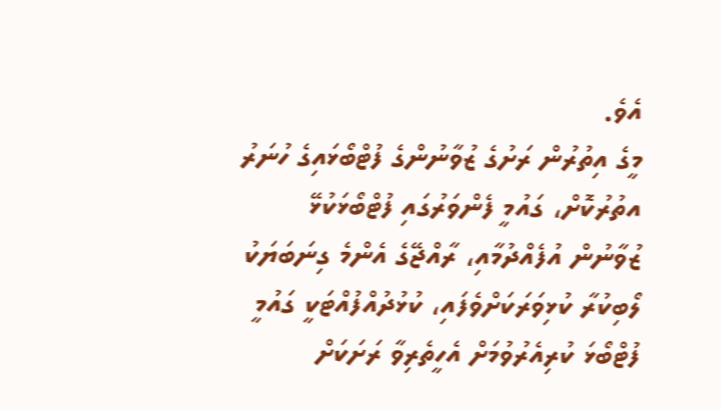އެވެ.
މީގެ އިތުރުން ރަށުގެ ޒުވާނުންގެ ފުޓްބޯޅައިގެ ހުނަރު އތުރުކޮށް، ގައުމީ ފެންވަރުގައި ފުޓްބޯޅަކުޅޭ ޒުވާނުން އުފެއްދުމާއި، ރާއްޖޭގެ އެންމެ ގިނަބަޔަކު ލޯބިކުރާ ކުޅިވަރަކަށްވެފައި، ކުޅުދުއްފުއްޓަކީ ގައުމީ ފުޓްބޯޅަ ކުރިއެރުވުމަށް އެހީތެރިވާ ރަށަކަށް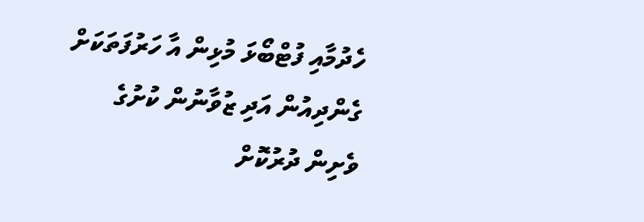ހެދުމާއި ފުޓްބޯޅަ މުޅިން އާ ހަރުފަތަކަށް ގެންދިއުން އަދި ޒުވާނުން ކުށުގެ ވެށިން ދުރުކޮށް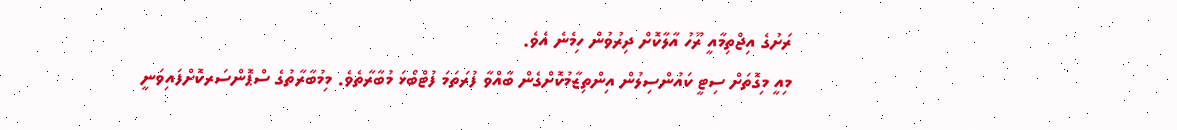ރަށުގެ އިޖްތިމާއީ ރޫހު އާލާކޮށް ދިރުވުން ހިމެނެ އެވެ.
މިއީ މިގޮތަށް ސިޓީ ކައުންސިލުން އިންތިޒާމުކޮށްގެން ބާއްވާ ފުރަތަމަ ފުޓްބޯޅަ މުބާރާތެވެ. މިމުބާރާތުގެ ސްޕޮންސަރކޮށްފައިވަނީ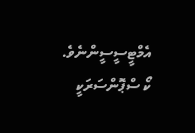އެމްޓީސީސީންނެވެ. ކޯ ސްޕޮންސަރަކީ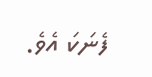ފެނަކަ އެވެ.